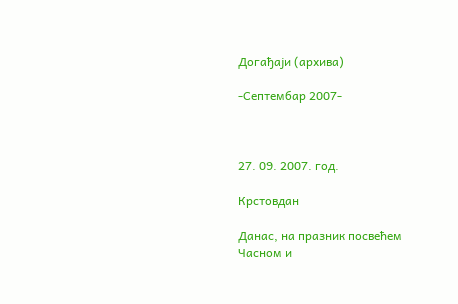Догађаји (архива)

-Септембар 2007-



27. 09. 2007. год.

Крстовдан

Данас, на празник посвећем Часном и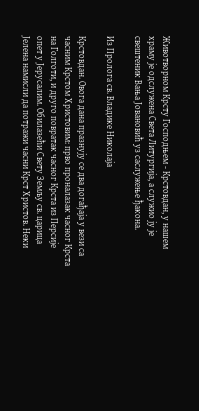Животворном Крсту Господњем - Крстовдан, у нашем храму је одслужена Света Литургија, а служио ју је свештеник Вања Јовановић уз саслужење ђакона.

Из Пролога св. Владике Николаја

Крстовдан. Овога дана празнују се два догађаја у вези са часним Крстом Христовим: прво проналазак часног Крста на Голготи, и друго повратак часног Крста из Персије опет у Јерусалим. Обилазећи Свету Земљу св. царица Јелена намисли да потражи часни Крст Христов. Неки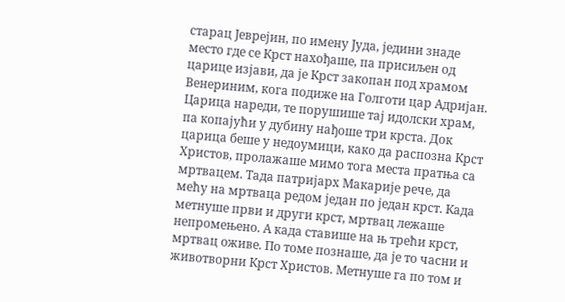старац Јеврејин, по имену Јуда, једини знаде место где се Крст нахођаше, па присиљен од царице изјави, да је Крст закопан под храмом Венериним, кога подиже на Голготи цар Адријан. Царица нареди, те порушише тај идолски храм, па копајући у дубину нађоше три крста. Док царица беше у недоумици, како да распозна Крст Христов, пролажаше мимо тога места пратња са мртвацем. Тада патријарх Макарије рече, да мећу на мртваца редом један по један крст. Када метнуше први и други крст, мртвац лежаше непромењено. А када ставише на њ трећи крст, мртвац оживе. По томе познаше, да је то часни и животворни Крст Христов. Метнуше га по том и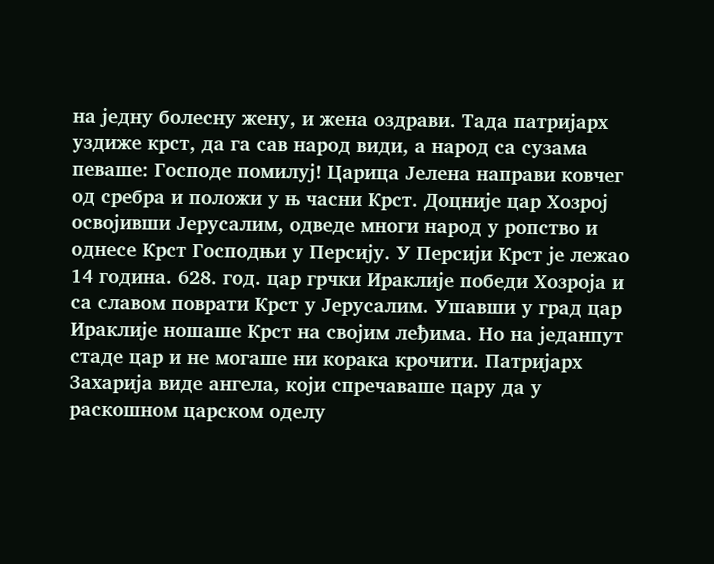на једну болесну жену, и жена оздрави. Тада патријарх уздиже крст, да га сав народ види, а народ са сузама певаше: Господе помилуј! Царица Јелена направи ковчег од сребра и положи у њ часни Крст. Доцније цар Хозрој освојивши Јерусалим, одведе многи народ у ропство и однесе Крст Господњи у Персију. У Персији Крст је лежао 14 година. 628. год. цар грчки Ираклије победи Хозроја и са славом поврати Крст у Јерусалим. Ушавши у град цар Ираклије ношаше Крст на својим леђима. Но на једанпут стаде цар и не могаше ни корака крочити. Патријарх Захарија виде ангела, који спречаваше цару да у раскошном царском оделу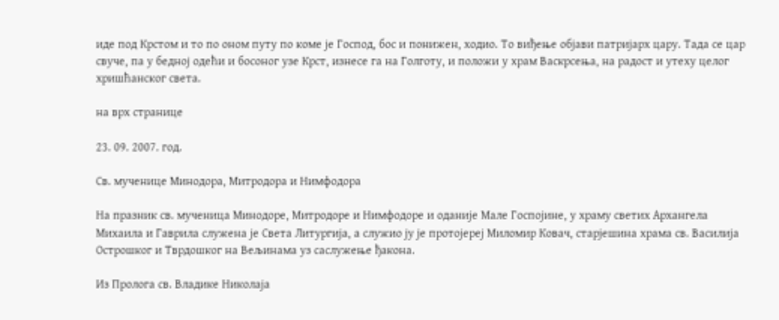иде под Крстом и то по оном путу по коме је Господ, бос и понижен, ходио. То виђење објави патријарх цару. Тада се цар свуче, па у бедној одећи и босоног узе Крст, изнесе га на Голготу, и положи у храм Васкрсења, на радост и утеху целог хришћанског света.

на врх странице

23. 09. 2007. год.

Св. мученице Минодора, Митродора и Нимфодора

На празник св. мученица Минодоре, Митродоре и Нимфодоре и оданије Мале Госпојине, у храму светих Архангела Михаила и Гаврила служена је Света Литургија, а служио ју је протојереј Миломир Ковач, старјешина храма св. Василија Острошког и Тврдошког на Вељинама уз саслужење ђакона.

Из Пролога св. Владике Николаја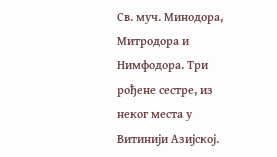Св. муч. Минодора, Митродора и Нимфодора. Три рођене сестре, из неког места у Витинији Азијској.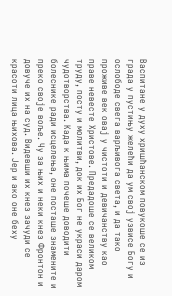Васпитане у духу хришћанском повукоше се из града у пустињу желећи да ум свој узвисе Богу и ослободе свега варљивога света, и да тако проживе век овај у чистоти и девичанству као праве невесте Христове. Предадоше се великом труду, посту и молитви, док их Бог не украси даром чудотворства. Када к њима почеше доводити болеснике ради исцелења, оне посташе знамените и преко своје воље. Чу за њих и неки кнез Фронтон и довуче их на суд. Видевши их кнез зачуди се красоти лица њихова. Јер и ако оне беху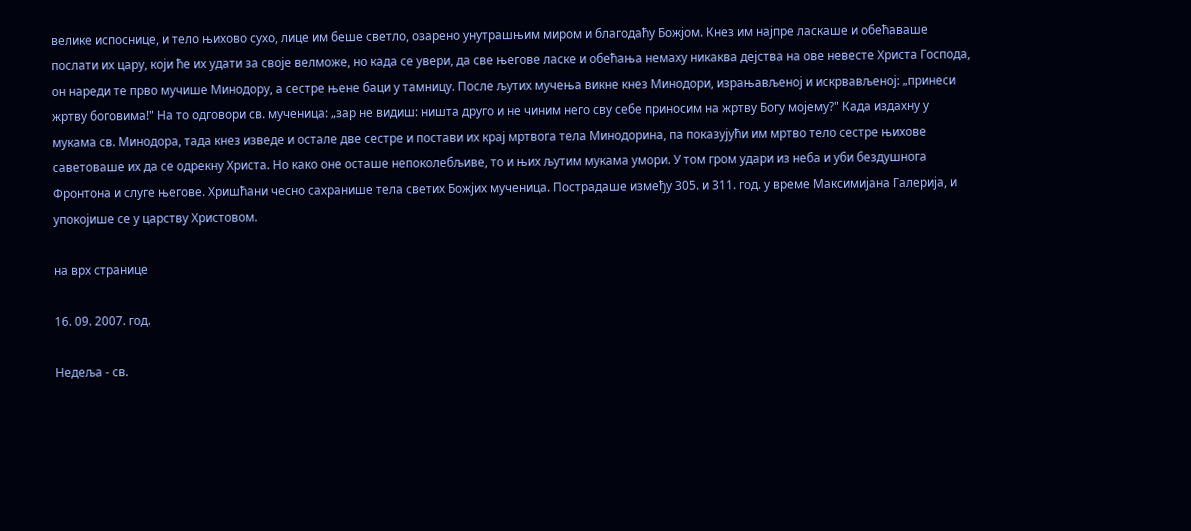велике испоснице, и тело њихово сухо, лице им беше светло, озарено унутрашњим миром и благодаћу Божјом. Кнез им најпре ласкаше и обећаваше послати их цару, који ће их удати за своје велможе, но када се увери, да све његове ласке и обећања немаху никаква дејства на ове невесте Христа Господа, он нареди те прво мучише Минодору, а сестре њене баци у тамницу. После љутих мучења викне кнез Минодори, израњављеној и искрвављеној: „принеси жртву боговима!" На то одговори св. мученица: „зар не видиш: ништа друго и не чиним него сву себе приносим на жртву Богу мојему?" Када издахну у мукама св. Минодора, тада кнез изведе и остале две сестре и постави их крај мртвога тела Минодорина, па показујући им мртво тело сестре њихове саветоваше их да се одрекну Христа. Но како оне осташе непоколебљиве, то и њих љутим мукама умори. У том гром удари из неба и уби бездушнога Фронтона и слуге његове. Хришћани чесно сахранише тела светих Божјих мученица. Пострадаше између 305. и 311. год. у време Максимијана Галерија, и упокојише се у царству Христовом.

на врх странице

16. 09. 2007. год.

Недеља - св.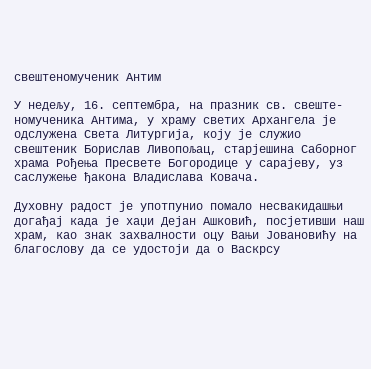свештеномученик Антим

У недељу, 16. септембра, на празник св. свеште-номученика Антима, у храму светих Архангела је одслужена Света Литургија, коју је служио свештеник Борислав Ливопољац, старјешина Саборног храма Рођења Пресвете Богородице у сарајеву, уз саслужење ђакона Владислава Ковача.

Духовну радост је употпунио помало несвакидашњи догађај када је хаџи Дејан Ашковић, посјетивши наш храм, као знак захвалности оцу Вањи Јовановићу на благослову да се удостоји да о Васкрсу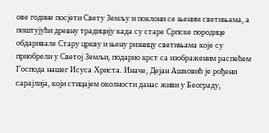ове године посјети Свету Земљу и поклони се њеним светињама, а поштујући древну традицију када су старе Српске породице обдаривале Стару цркву и њену ризницу светињама које су приобрели у Светој Земљи, подарио крст са изображеним распећем Господа нашег Исуса Христа. Иначе, Дејан Ашковић је рођени сарајлија, који стицајем околности данас живи у Београду,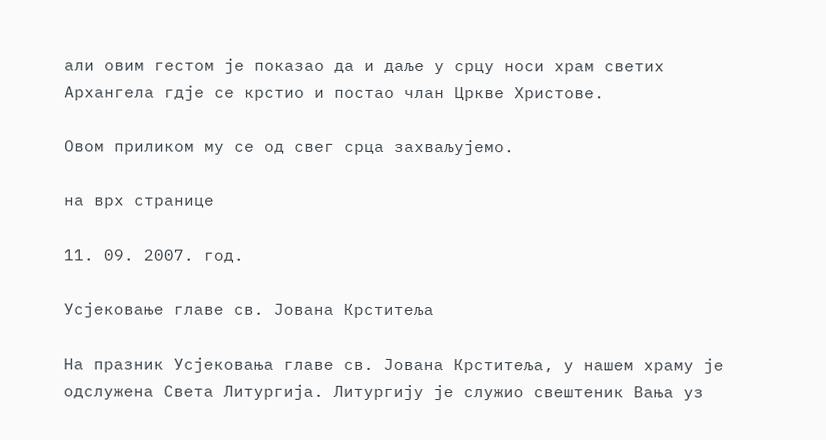али овим гестом је показао да и даље у срцу носи храм светих Архангела гдје се крстио и постао члан Цркве Христове.

Овом приликом му се од свег срца захваљујемо.

на врх странице

11. 09. 2007. год.

Усјековање главе св. Јована Крститеља

На празник Усјековања главе св. Јована Крститеља, у нашем храму је одслужена Света Литургија. Литургију је служио свештеник Вања уз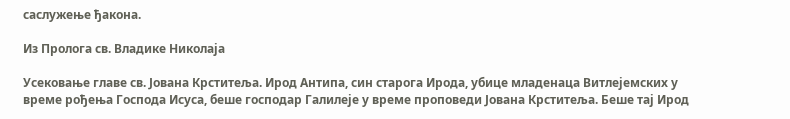саслужење ђакона.

Из Пролога св. Владике Николаја

Усековање главе св. Јована Крститеља. Ирод Антипа, син старога Ирода, убице младенаца Витлејемских у време рођења Господа Исуса, беше господар Галилеје у време проповеди Јована Крститеља. Беше тај Ирод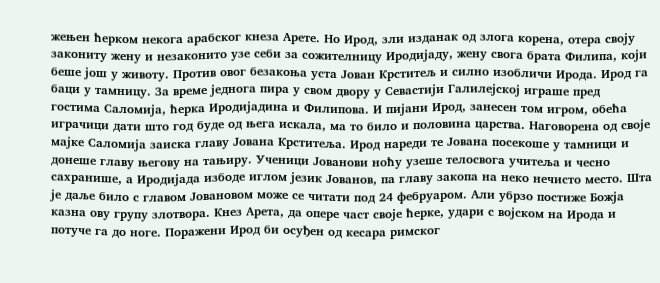жењен ћерком некога арабског кнеза Арете. Но Ирод, зли изданак од злога корена, отера своју закониту жену и незаконито узе себи за сожителницу Иродијаду, жену свога брата Филипа, који беше још у животу. Против овог безакоња уста Јован Крститељ и силно изобличи Ирода. Ирод га баци у тамницу. За време једнога пира у свом двору у Севастији Галилејској играше пред гостима Саломија, ћерка Иродијадина и Филипова. И пијани Ирод, занесен том игром, обећа играчици дати што год буде од њега искала, ма то било и половина царства. Наговорена од своје мајке Саломија заиска главу Јована Крститеља. Ирод нареди те Јована посекоше у тамници и донеше главу његову на тањиру. Ученици Јованови ноћу узеше телосвога учитеља и чесно сахранише, а Иродијада избоде иглом језик Јованов, па главу закопа на неко нечисто место. Шта је даље било с главом Јовановом може се читати под 24 фебруаром. Али убрзо постиже Божја казна ову групу злотвора. Кнез Арета, да опере част своје ћерке, удари с војском на Ирода и потуче га до ноге. Поражени Ирод би осуђен од кесара римског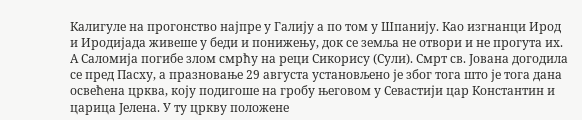Калигуле на прогонство најпре у Галију а по том у Шпанију. Као изгнанци Ирод и Иродијада живеше у беди и понижењу, док се земља не отвори и не прогута их. А Саломија погибе злом смрћу на реци Сикорису (Сули). Смрт св. Јована догодила се пред Пасху, а празновање 29 августа установљено је због тога што је тога дана освећена црква, коју подигоше на гробу његовом у Севастији цар Константин и царица Јелена. У ту цркву положене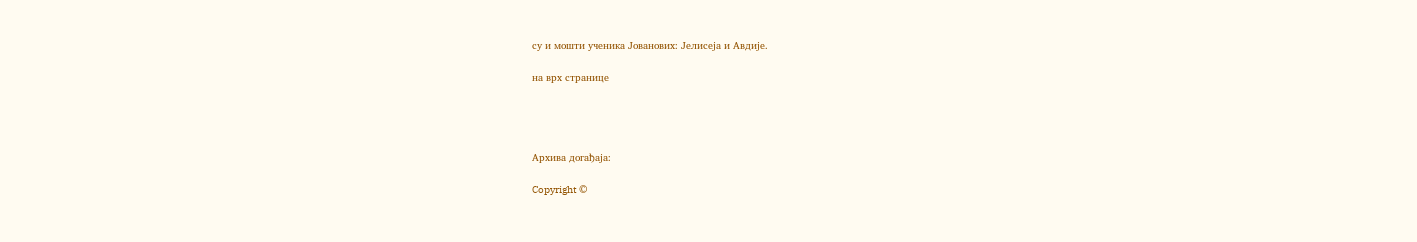су и мошти ученика Јованових: Јелисеја и Авдије.

на врх странице




Архива догађаја:

Copyright ©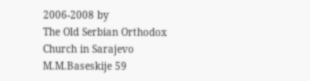2006-2008 by
The Old Serbian Orthodox Church in Sarajevo
M.M.Baseskije 59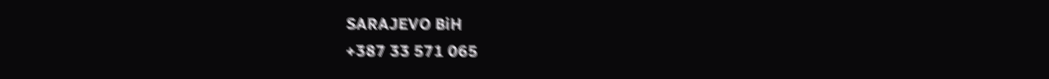SARAJEVO BiH
+387 33 571 065